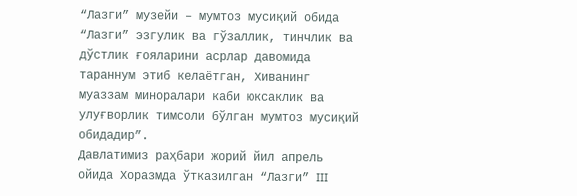“Лазги” музейи – мумтоз мусиқий обида
“Лазги” эзгулик ва гўзаллик, тинчлик ва дўстлик ғояларини асрлар давомида тараннум этиб келаётган, Хиванинг муаззам миноралари каби юксаклик ва улуғворлик тимсоли бўлган мумтоз мусиқий обидадир”.
Давлатимиз раҳбари жорий йил апрель ойида Хоразмда ўтказилган “Лазги” III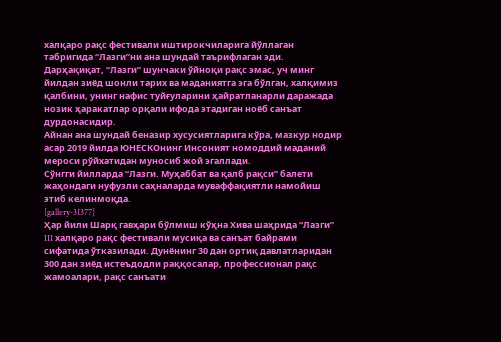халқаро рақс фестивали иштирокчиларига йўллаган табригида “Лазги”ни ана шундай таърифлаган эди.
Дарҳақиқат, “Лазги” шунчаки ўйноқи рақс эмас, уч минг йилдан зиёд шонли тарих ва маданиятга эга бўлган, халқимиз қалбини, унинг нафис туйғуларини ҳайратланарли даражада нозик ҳаракатлар орқали ифода этадиган ноёб санъат дурдонасидир.
Айнан ана шундай беназир хусусиятларига кўра, мазкур нодир асар 2019 йилда ЮНЕСКОнинг Инсоният номоддий маданий мероси рўйхатидан муносиб жой эгаллади.
Сўнгги йилларда “Лазги. Муҳаббат ва қалб рақси” балети жаҳондаги нуфузли саҳналарда муваффақиятли намойиш этиб келинмоқда.
[gallery-31377]
Ҳар йили Шарқ гавҳари бўлмиш кўҳна Хива шаҳрида “Лазги” III халқаро рақс фестивали мусиқа ва санъат байрами сифатида ўтказилади. Дунёнинг 30 дан ортиқ давлатларидан 300 дан зиёд истеъдодли раққосалар, профессионал рақс жамоалари, рақс санъати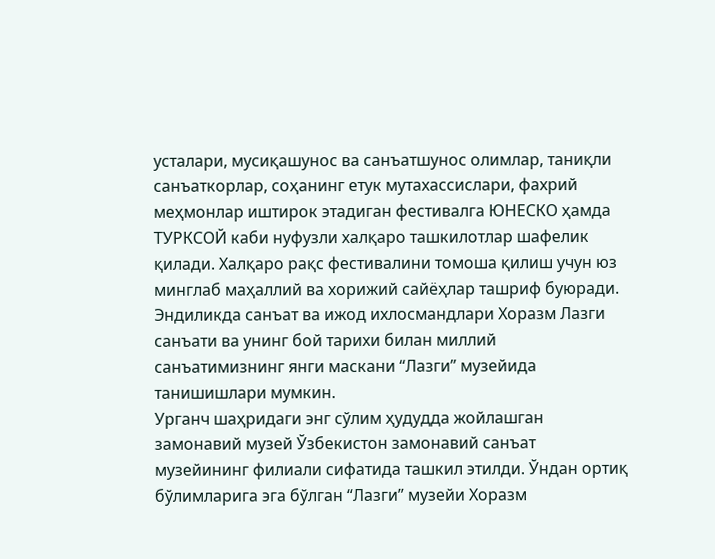усталари, мусиқашунос ва санъатшунос олимлар, таниқли санъаткорлар, соҳанинг етук мутахассислари, фахрий меҳмонлар иштирок этадиган фестивалга ЮНЕСКО ҳамда ТУРКСОЙ каби нуфузли халқаро ташкилотлар шафелик қилади. Халқаро рақс фестивалини томоша қилиш учун юз минглаб маҳаллий ва хорижий сайёҳлар ташриф буюради.
Эндиликда санъат ва ижод ихлосмандлари Хоразм Лазги санъати ва унинг бой тарихи билан миллий санъатимизнинг янги маскани “Лазги” музейида танишишлари мумкин.
Урганч шаҳридаги энг сўлим ҳудудда жойлашган замонавий музей Ўзбекистон замонавий санъат музейининг филиали сифатида ташкил этилди. Ўндан ортиқ бўлимларига эга бўлган “Лазги” музейи Хоразм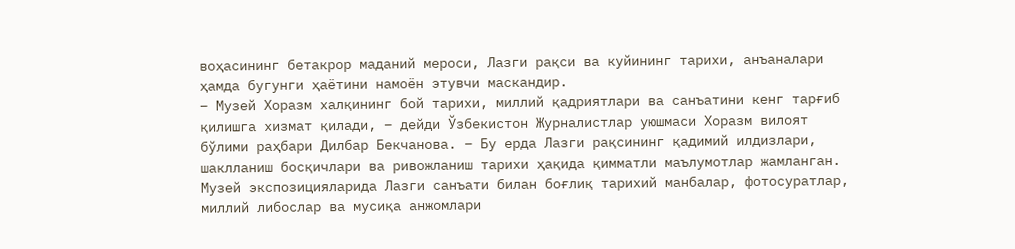воҳасининг бетакрор маданий мероси, Лазги рақси ва куйининг тарихи, анъаналари ҳамда бугунги ҳаётини намоён этувчи маскандир.
– Музей Хоразм халқининг бой тарихи, миллий қадриятлари ва санъатини кенг тарғиб қилишга хизмат қилади, – дейди Ўзбекистон Журналистлар уюшмаси Хоразм вилоят бўлими раҳбари Дилбар Бекчанова. – Бу ерда Лазги рақсининг қадимий илдизлари, шаклланиш босқичлари ва ривожланиш тарихи ҳақида қимматли маълумотлар жамланган. Музей экспозицияларида Лазги санъати билан боғлиқ тарихий манбалар, фотосуратлар, миллий либослар ва мусиқа анжомлари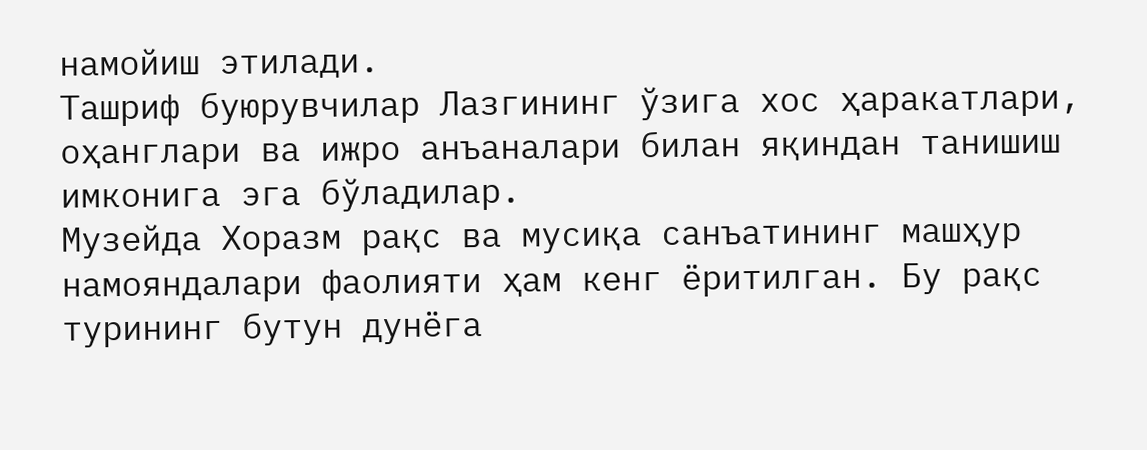намойиш этилади.
Ташриф буюрувчилар Лазгининг ўзига хос ҳаракатлари, оҳанглари ва ижро анъаналари билан яқиндан танишиш имконига эга бўладилар.
Музейда Хоразм рақс ва мусиқа санъатининг машҳур намояндалари фаолияти ҳам кенг ёритилган. Бу рақс турининг бутун дунёга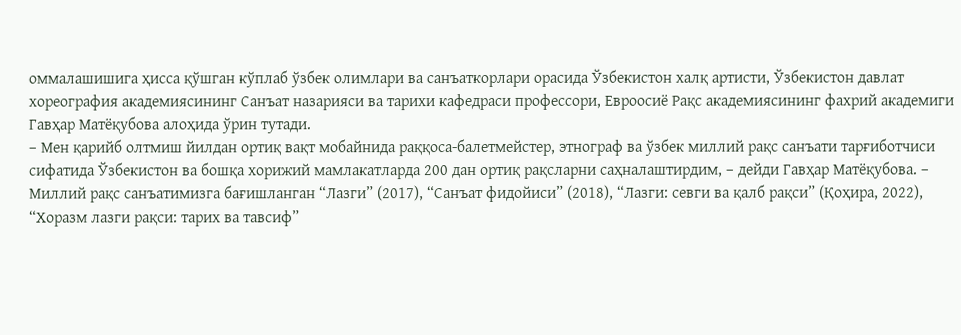оммалашишига ҳисса қўшган кўплаб ўзбек олимлари ва санъаткорлари орасида Ўзбекистон халқ артисти, Ўзбекистон давлат хореография академиясининг Санъат назарияси ва тарихи кафедраси профессори, Евроосиё Рақс академиясининг фахрий академиги Гавҳар Матёқубова алоҳида ўрин тутади.
– Мен қарийб олтмиш йилдан ортиқ вақт мобайнида раққоса-балетмейстер, этнограф ва ўзбек миллий рақс санъати тарғиботчиси сифатида Ўзбекистон ва бошқа хорижий мамлакатларда 200 дан ортиқ рақсларни саҳналаштирдим, – дейди Гавҳар Матёқубова. – Миллий рақс санъатимизга бағишланган “Лазги” (2017), “Санъат фидойиси” (2018), “Лазги: севги ва қалб рақси” (Қоҳира, 2022), “Хоразм лазги рақси: тарих ва тавсиф”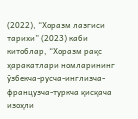(2022), “Хоразм лазгиси тарихи” (2023) каби китоблар, “Хоразм рақс ҳаракатлари номларининг ўзбекча-русча-инглизча-французча-туркча қисқача изоҳли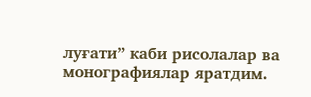луғати” каби рисолалар ва монографиялар яратдим.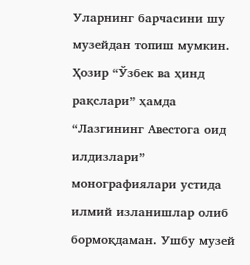Уларнинг барчасини шу музейдан топиш мумкин. Ҳозир “Ўзбек ва ҳинд рақслари” ҳамда “Лазгининг Авестога оид илдизлари” монографиялари устида илмий изланишлар олиб бормоқдаман. Ушбу музей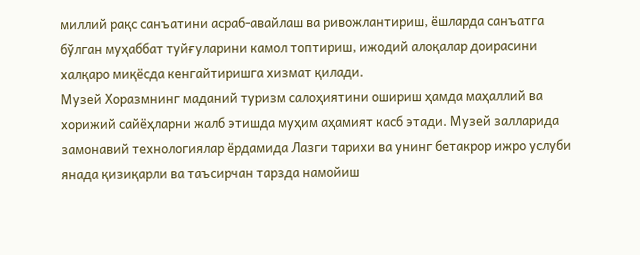миллий рақс санъатини асраб-авайлаш ва ривожлантириш, ёшларда санъатга бўлган муҳаббат туйғуларини камол топтириш, ижодий алоқалар доирасини халқаро миқёсда кенгайтиришга хизмат қилади.
Музей Хоразмнинг маданий туризм салоҳиятини ошириш ҳамда маҳаллий ва хорижий сайёҳларни жалб этишда муҳим аҳамият касб этади. Музей залларида замонавий технологиялар ёрдамида Лазги тарихи ва унинг бетакрор ижро услуби янада қизиқарли ва таъсирчан тарзда намойиш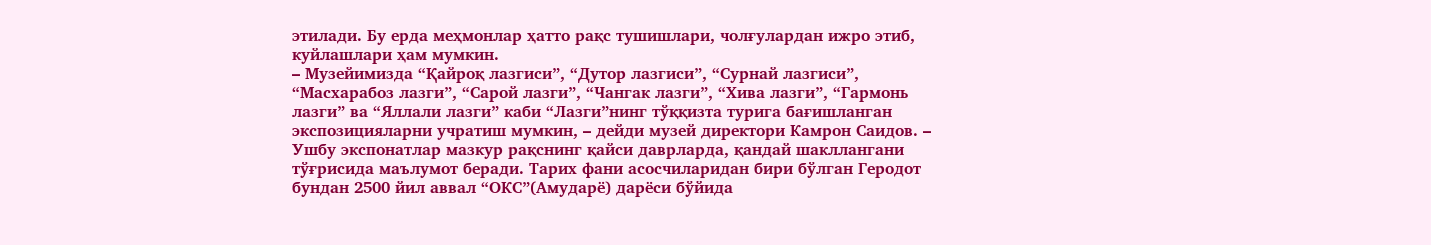этилади. Бу ерда меҳмонлар ҳатто рақс тушишлари, чолғулардан ижро этиб, куйлашлари ҳам мумкин.
– Музейимизда “Қайроқ лазгиси”, “Дутор лазгиси”, “Сурнай лазгиси”, “Масхарабоз лазги”, “Сарой лазги”, “Чангак лазги”, “Хива лазги”, “Гармонь лазги” ва “Яллали лазги” каби “Лазги”нинг тўққизта турига бағишланган экспозицияларни учратиш мумкин, – дейди музей директори Камрон Саидов. – Ушбу экспонатлар мазкур рақснинг қайси даврларда, қандай шакллангани тўғрисида маълумот беради. Тарих фани асосчиларидан бири бўлган Геродот бундан 2500 йил аввал “ОКС”(Амударё) дарёси бўйида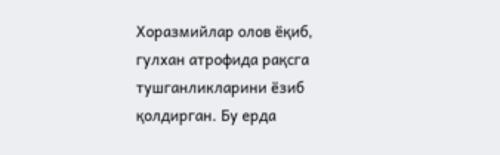Хоразмийлар олов ёқиб, гулхан атрофида рақсга тушганликларини ёзиб қолдирган. Бу ерда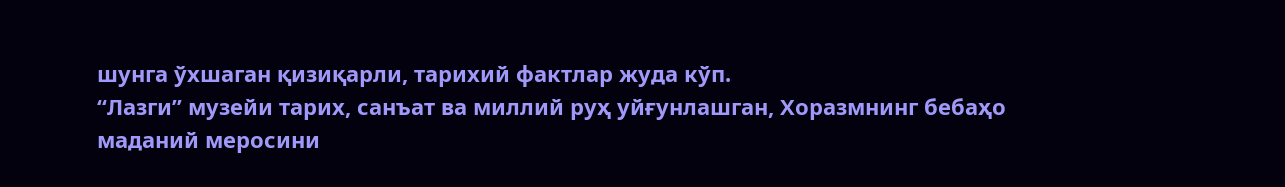шунга ўхшаган қизиқарли, тарихий фактлар жуда кўп.
“Лазги” музейи тарих, санъат ва миллий руҳ уйғунлашган, Хоразмнинг бебаҳо маданий меросини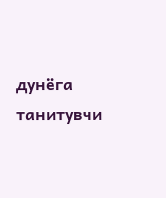дунёга танитувчи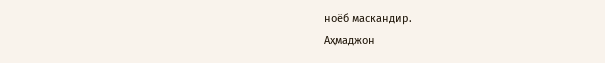ноёб маскандир.
Аҳмаджон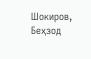Шокиров,
Беҳзод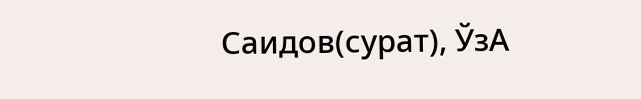Саидов(сурат), ЎзА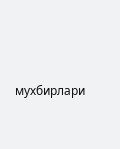мухбирлари